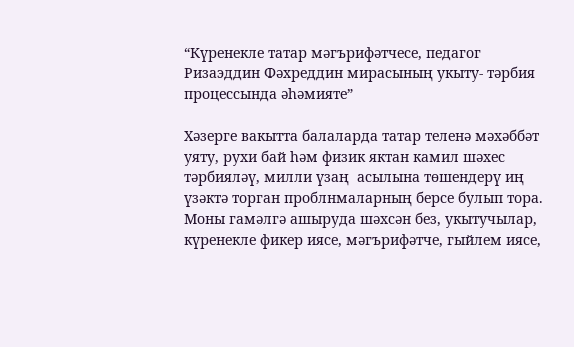“Күренекле татар мәгърифәтчесе, педагог Ризаэддин Фәхреддин мирасының укыту- тәрбия процессында әһәмияте”

Хәзерге вакытта балаларда татар теленә мәхәббәт уяту, рухи бай һәм физик яктан камил шәхес тәрбияләү, милли үзаң  асылына төшендерү иң үзәктә торган проблнмаларның берсе булып тора. Моны гамәлгә ашыруда шәхсән без, укытучылар, күренекле фикер иясе, мәгърифәтче, гыйлем иясе,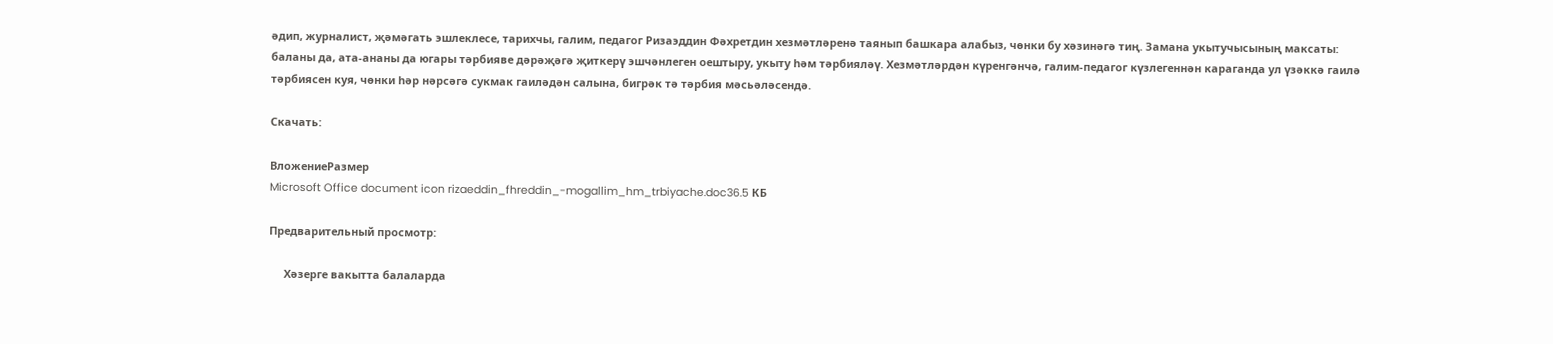әдип, журналист, җәмәгать эшлеклесе, тарихчы, галим, педагог Ризаэддин Фәхретдин хезмәтләренә таянып башкара алабыз, чөнки бу хәзинәгә тиң. Замана укытучысының максаты: баланы да, ата-ананы да югары тәрбияве дәрәҗәгә җиткерү эшчәнлеген оештыру, укыту һәм тәрбияләү. Хезмәтләрдән күренгәнчә, галим-педагог күзлегеннән караганда ул үзәккә гаилә тәрбиясен куя, чөнки һәр нәрсәгә сукмак гаиләдән салына, бигрәк тә тәрбия мәсьәләсендә.

Скачать:

ВложениеРазмер
Microsoft Office document icon rizaeddin_fhreddin_-mogallim_hm_trbiyache.doc36.5 КБ

Предварительный просмотр:

     Хәзерге вакытта балаларда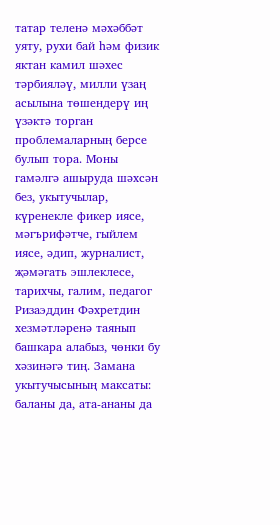татар теленә мәхәббәт уяту, рухи бай һәм физик яктан камил шәхес тәрбияләү, милли үзаң  асылына төшендерү иң үзәктә торган проблемаларның берсе булып тора. Моны гамәлгә ашыруда шәхсән без, укытучылар, күренекле фикер иясе, мәгърифәтче, гыйлем иясе, әдип, журналист, җәмәгать эшлеклесе, тарихчы, галим, педагог Ризаэддин Фәхретдин хезмәтләренә таянып башкара алабыз, чөнки бу хәзинәгә тиң. Замана укытучысының максаты: баланы да, ата-ананы да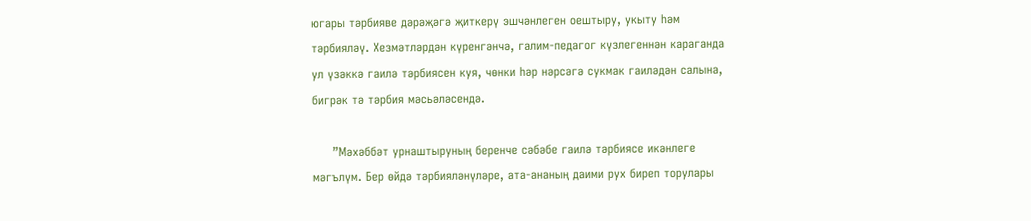югары тәрбияве дәрәҗәгә җиткерү эшчәнлеген оештыру, укыту һәм тәрбияләү. Хезмәтләрдән күренгәнчә, галим-педагог күзлегеннән караганда ул үзәккә гаилә тәрбиясен куя, чөнки һәр нәрсәгә сукмак гаиләдән салына, бигрәк тә тәрбия мәсьәләсендә.

     ”Мәхәббәт урнаштыруның беренче сәбәбе гаилә тәрбиясе икәнлеге мәгълүм. Бер өйдә тәрбияләнүләре, ата-ананың даими рух биреп торулары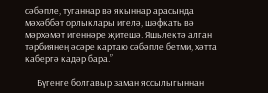сәбәпле, туганнар вә якыннар арасында мәхәббәт орлыклары игелә, шәфкать вә мәрхәмәт игеннәре җитешә. Яшьлектә алган тәрбиянең әсәре картаю сәбәпле бетми, хәтта кабергә кадәр бара.”

      Бүгенге болгавыр заман яссылыгыннан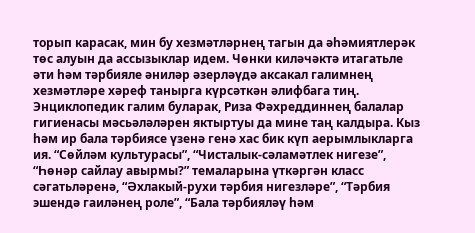торып карасак, мин бу хезмәтләрнең тагын да әһәмиятлерәк төс алуын да ассызыклар идем. Чөнки киләчәктә итагатьле әти һәм тәрбияле әниләр әзерләүдә аксакал галимнең хезмәтләре хәреф танырга күрсәткән әлифбага тиң. Энциклопедик галим буларак, Риза Фәхреддиннең балалар гигиенасы мәсьәләләрен яктыртуы да мине таң калдыра. Кыз һәм ир бала тәрбиясе үзенә генә хас бик күп аерымлыкларга ия. “Сөйләм культурасы”, “Чисталык-сәламәтлек нигезе”, “Һөнәр сайлау авырмы?” темаларына үткәргән класс сәгатьләренә, “Әхлакый-рухи тәрбия нигезләре”, “Тәрбия эшендә гаиләнең роле”, “Бала тәрбияләү һәм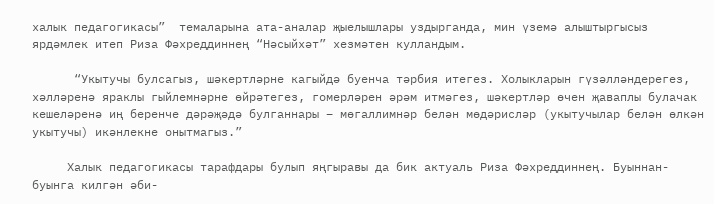халык педагогикасы”  темаларына ата-аналар җыелышлары уздырганда, мин үземә алыштыргысыз ярдәмлек итеп Риза Фәхреддиннең “Нәсыйхәт” хезмәтен кулландым.

      “Укытучы булсагыз, шәкертләрне кагыйдә буенча тәрбия итегез. Холыкларын гүзәлләндерегез, хәлләренә яраклы гыйлемнәрне өйрәтегез, гомерләрен әрәм итмәгез, шәкертләр өчен җаваплы булачак кешеләренә иң беренче дәрәҗәдә булганнары – мөгаллимнәр белән мөдәрисләр (укытучылар белән өлкән укытучы) икәнлекне онытмагыз.”

     Халык педагогикасы тарафдары булып яңгыравы да бик актуаль Риза Фәхреддиннең. Буыннан-буынга килгән әби-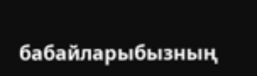бабайларыбызның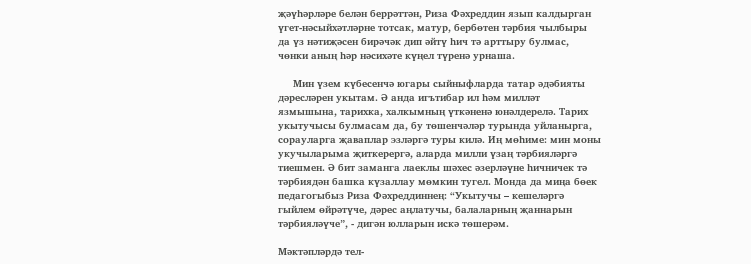җәүһәрләре белән беррәттән, Риза Фәхреддин язып калдырган үгет-нәсыйхәтләрне тотсак, матур, бербөтен тәрбия чылбыры да үз нәтиҗәсен бирәчәк дип әйтү һич тә арттыру булмас, чөнки аның һәр нәсихәте күңел түренә урнаша.

     Мин үзем күбесенчә югары сыйныфларда татар әдәбияты дәресләрен укытам. Ә анда игътибар ил һәм милләт язмышына, тарихка, халкымның үткәненә юнәлдерелә. Тарих укытучысы булмасам да, бу төшенчәләр турында уйланырга, сорауларга җаваплар эзләргә туры килә. Иң мөһиме: мин моны укучыларыма җиткерергә, аларда милли үзаң тәрбияләргә тиешмен. Ә бит заманга лаеклы шәхес әзерләүне һичничек тә тәрбиядән башка күзаллау мөмкин тугел. Монда да миңа бөек педагогыбыз Риза Фәхреддиннең: “Укытучы – кешеләргә гыйлем өйрәтүче, дәрес аңлатучы, балаларның җаннарын тәрбияләүче”, - дигән юлларын искә төшерәм.

Мәктәпләрдә тел-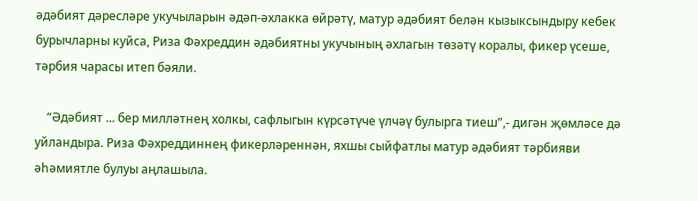әдәбият дәресләре укучыларын әдәп-әхлакка өйрәтү, матур әдәбият белән кызыксындыру кебек бурычларны куйса, Риза Фәхреддин әдәбиятны укучының әхлагын төзәтү коралы, фикер үсеше, тәрбия чарасы итеп бәяли.

    “Әдәбият ... бер милләтнең холкы, сафлыгын күрсәтүче үлчәү булырга тиеш”,- дигән җөмләсе дә уйландыра. Риза Фәхреддиннең фикерләреннән, яхшы сыйфатлы матур әдәбият тәрбияви әһәмиятле булуы аңлашыла.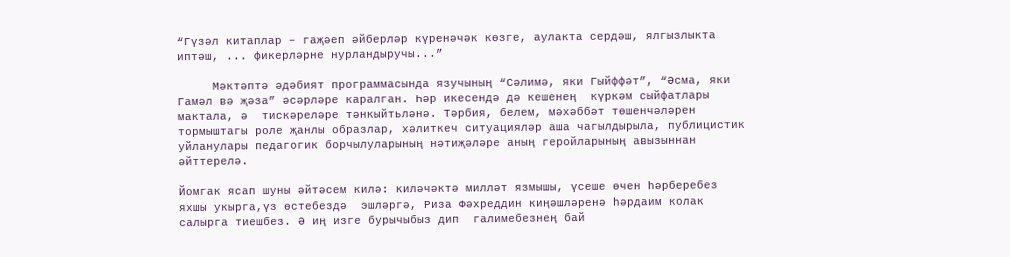“Гүзәл китаплар – гаҗәеп әйберләр күренәчәк көзге, аулакта сердәш, ялгызлыкта иптәш, ... фикерләрне нурландыручы...”

     Мәктәптә әдәбият программасында язучының “Сәлимә, яки Гыйффәт”, “Әсма, яки Гамәл вә җәза” әсәрләре каралган. Һәр икесендә дә кешенең  күркәм сыйфатлары мактала, ә  тискәреләре тәнкыйтьләнә. Тәрбия, белем, мәхәббәт төшенчәләрен тормыштагы роле җанлы образлар, хәлиткеч ситуацияләр аша чагылдырыла, публицистик уйланулары педагогик борчылуларының нәтиҗәләре аның геройларының авызыннан әйттерелә.

Йомгак ясап шуны әйтәсем килә: киләчәктә милләт язмышы, үсеше өчен һәрберебез яхшы укырга,үз өстебездә  эшләргә, Риза Фәхреддин киңәшләренә һәрдаим колак салырга тиешбез. Ә иң изге бурычыбыз дип  галимебезнең бай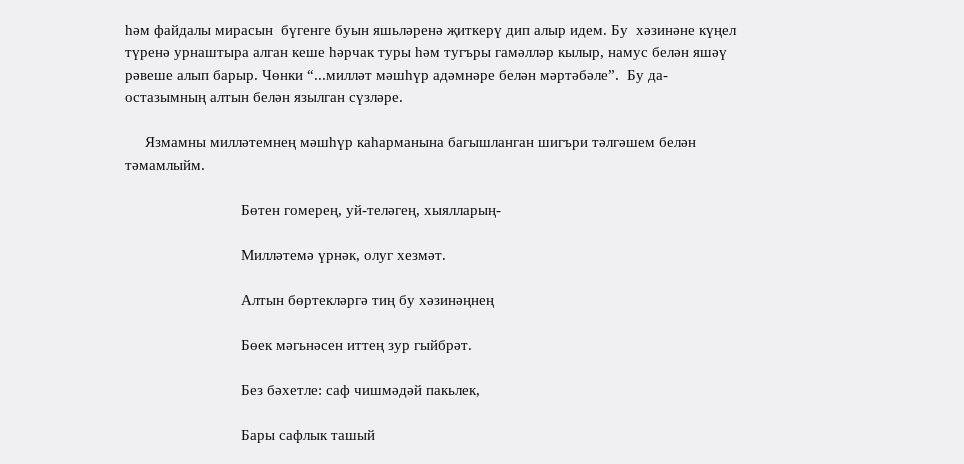һәм файдалы мирасын  бүгенге буын яшьләренә җиткерү дип алыр идем. Бу  хәзинәне күңел түренә урнаштыра алган кеше һәрчак туры һәм тугъры гамәлләр кылыр, намус белән яшәү рәвеше алып барыр. Чөнки “...милләт мәшһүр адәмнәре белән мәртәбәле”.  Бу да- остазымның алтын белән язылган сүзләре.

     Язмамны милләтемнең мәшһүр каһарманына багышланган шигъри тәлгәшем белән тәмамлыйм.

                             Бөтен гомерең, уй-теләгең, хыялларың-

                             Милләтемә үрнәк, олуг хезмәт.

                             Алтын бөртекләргә тиң бу хәзинәңнең

                             Бөек мәгьнәсен иттең зур гыйбрәт.

                             Без бәхетле: саф чишмәдәй пакьлек,

                             Бары сафлык ташый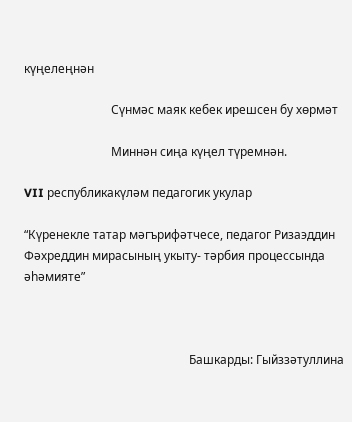күңелеңнән

                             Сүнмәс маяк кебек ирешсен бу хөрмәт

                             Миннән сиңа күңел түремнән.

VII республикакүләм педагогик укулар

“Күренекле татар мәгърифәтчесе, педагог Ризаэддин Фәхреддин мирасының укыту- тәрбия процессында әһәмияте”



                                                       Башкарды: Гыйззәтуллина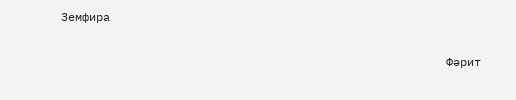Земфира

                                                       Фәрит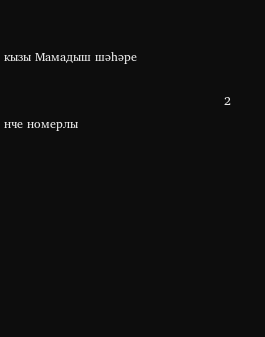кызы Мамадыш шәһәре

                                                       2 нче номерлы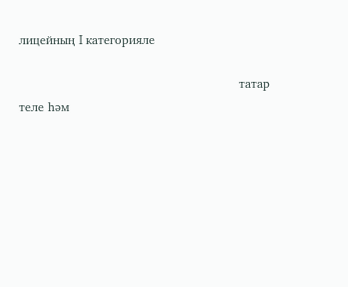лицейның I категорияле

                                                       татар теле һәм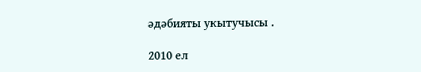әдәбияты укытучысы .

2010 ел